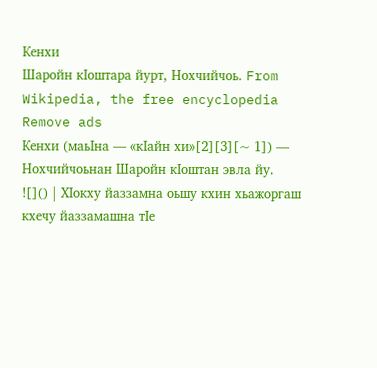Кенхи
Шаройн кӀоштара йурт, Нохчийчоь. From Wikipedia, the free encyclopedia
Remove ads
Кенхи (маьӀна — «кӀайн хи»[2][3][~ 1]) — Нохчийчоьнан Шаройн кӀоштан эвла йу.
![]() | ХӀокху йаззамна оьшу кхин хьажоргаш кхечу йаззамашна тӀе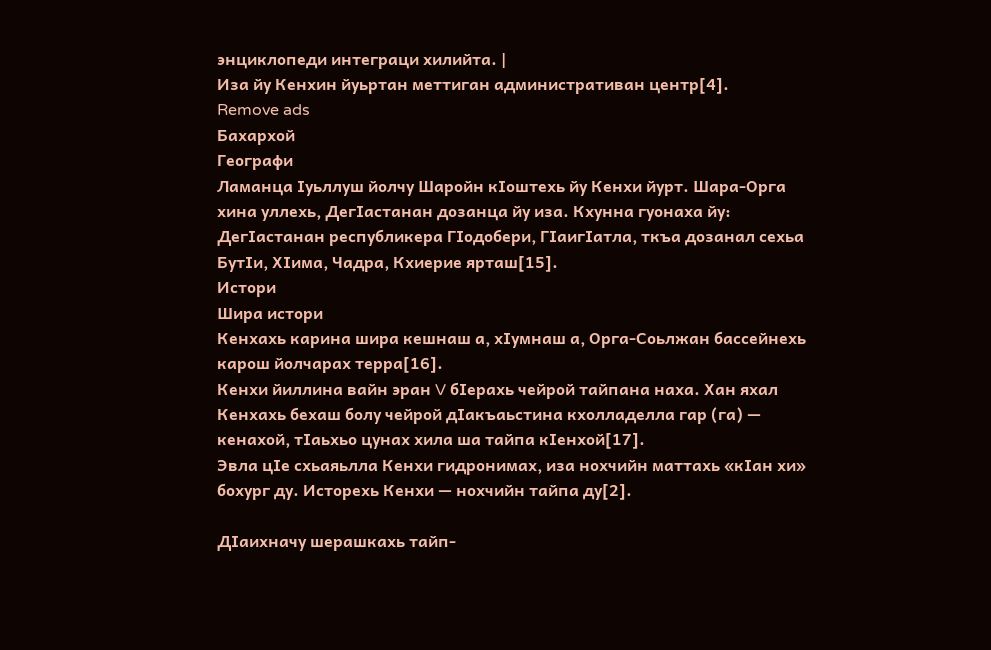энциклопеди интеграци хилийта. |
Иза йу Кенхин йуьртан меттиган административан центр[4].
Remove ads
Бахархой
Географи
Ламанца Ӏуьллуш йолчу Шаройн кӀоштехь йу Кенхи йурт. Шара-Орга хина уллехь, ДегӀастанан дозанца йу иза. Кхунна гуонаха йу: ДегӀастанан республикера ГӀодобери, ГӀаигӀатла, ткъа дозанал сехьа БутӀи, ХӀима, Чадра, Кхиерие ярташ[15].
Истори
Шира истори
Кенхахь карина шира кешнаш а, хӀумнаш а, Орга-Соьлжан бассейнехь карош йолчарах терра[16].
Кенхи йиллина вайн эран V бӀерахь чейрой тайпана наха. Хан яхал Кенхахь бехаш болу чейрой дӀакъаьстина кхолладелла гар (га) — кенахой, тӀаьхьо цунах хила ша тайпа кӀенхой[17].
Эвла цӀе схьаяьлла Кенхи гидронимах, иза нохчийн маттахь «кӀан хи» бохург ду. Исторехь Кенхи — нохчийн тайпа ду[2].

ДӀаихначу шерашкахь тайп-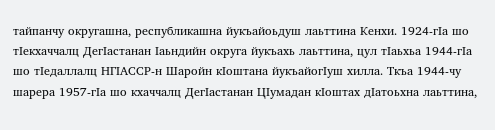тайпанчу округашна, республикашна йукъайоьдуш лаьттина Кенхи. 1924-гӀа шо тӀекхаччалц ДегӀастанан Ӏаьндийн округа йукъахь лаьттина, цул тӀаьхьа 1944-гӀа шо тӀедаллалц НГӀАССР-н Шаройн кӀоштана йукъайогӀуш хилла. Ткъа 1944-чу шарера 1957-гӀа шо кхаччалц ДегӀастанан ЦӀумадан кӀоштах дӀатоьхна лаьттина,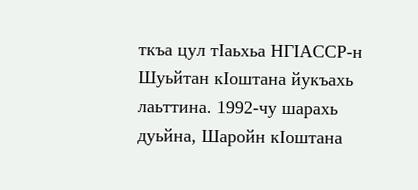ткъа цул тӀаьхьа НГӀАССР-н Шуьйтан кӀоштана йукъахь лаьттина. 1992-чу шарахь дуьйна, Шаройн кӀоштана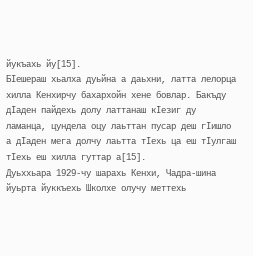йукъахь йу[15].
БӀешераш хьалха дуьйна а даьхни, латта лелорца хилла Кенхирчу бахархойн хене бовлар. Бакъду дӀаден пайдехь долу латтанаш кӀезиг ду ламанца, цундела оцу лаьттан пусар деш гӀишло а дӀаден мега долчу лаьтта тӀехь ца еш тӀулгаш тӀехь еш хилла гуттар а[15].
Дуьххьара 1929-чу шарахь Кенхи, Чадра-шина йуьрта йуккъехь Школхе олучу меттехь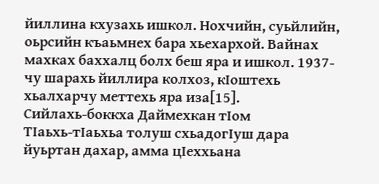йиллина кхузахь ишкол. Нохчийн, суьйлийн, оьрсийн къаьмнех бара хьехархой. Вайнах махках баххалц болх беш яра и ишкол. 1937-чу шарахь йиллира колхоз, кӀоштехь хьалхарчу меттехь яра иза[15].
Сийлахь-боккха Даймехкан тӀом
ТӀаьхь-тӀаьхьа толуш схьадогӀуш дара йуьртан дахар, амма цӀеххьана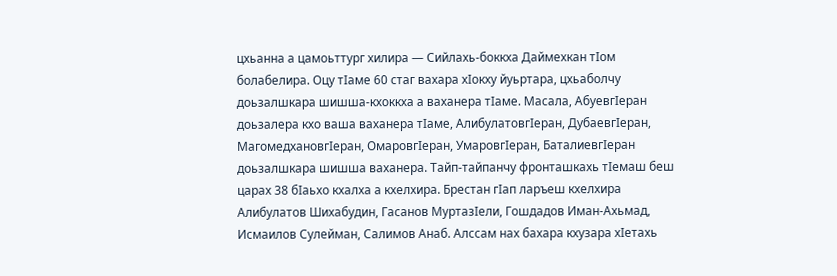цхьанна а цамоьттург хилира — Сийлахь-боккха Даймехкан тӀом болабелира. Оцу тӀаме 60 стаг вахара хӀокху йуьртара, цхьаболчу доьзалшкара шишша-кхоккха а ваханера тӀаме. Масала, АбуевгӀеран доьзалера кхо ваша ваханера тӀаме, АлибулатовгӀеран, ДубаевгӀеран, МагомедхановгӀеран, ОмаровгӀеран, УмаровгӀеран, БаталиевгӀеран доьзалшкара шишша ваханера. Тайп-тайпанчу фронташкахь тӀемаш беш царах 38 бӀаьхо кхалха а кхелхира. Брестан гӀап ларъеш кхелхира Алибулатов Шихабудин, Гасанов МуртазӀели, Гошдадов Иман-Ахьмад, Исмаилов Сулейман, Салимов Анаб. Алссам нах бахара кхузара хӀетахь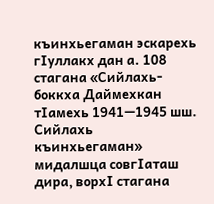къинхьегаман эскарехь гӀуллакх дан а. 108 стагана «Сийлахь-боккха Даймехкан тӀамехь 1941—1945 шш. Сийлахь къинхьегаман» мидалшца совгӀаташ дира, ворхI стагана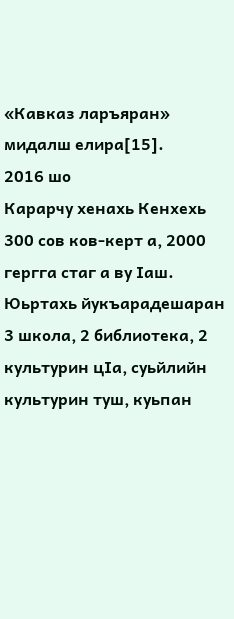«Кавказ ларъяран» мидалш елира[15].
2016 шо
Карарчу хенахь Кенхехь 300 сов ков-керт а, 2000 гергга стаг а ву Ӏаш. Юьртахь йукъарадешаран 3 школа, 2 библиотека, 2 культурин цӀа, суьйлийн культурин туш, куьпан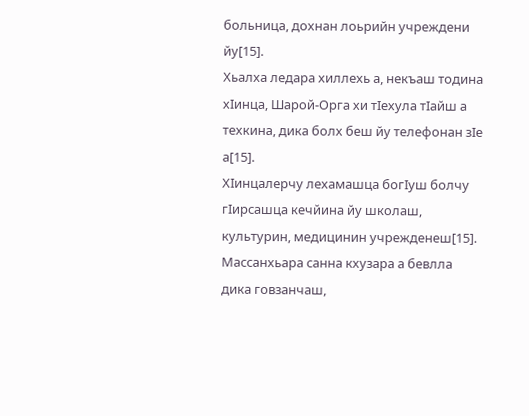больница, дохнан лоьрийн учреждени йу[15].
Хьалха ледара хиллехь а, некъаш тодина хӀинца, Шарой-Орга хи тӀехула тӀайш а техкина, дика болх беш йу телефонан зӀе а[15].
ХӀинцалерчу лехамашца богӀуш болчу гӀирсашца кечйина йу школаш, культурин, медицинин учрежденеш[15].
Массанхьара санна кхузара а бевлла дика говзанчаш,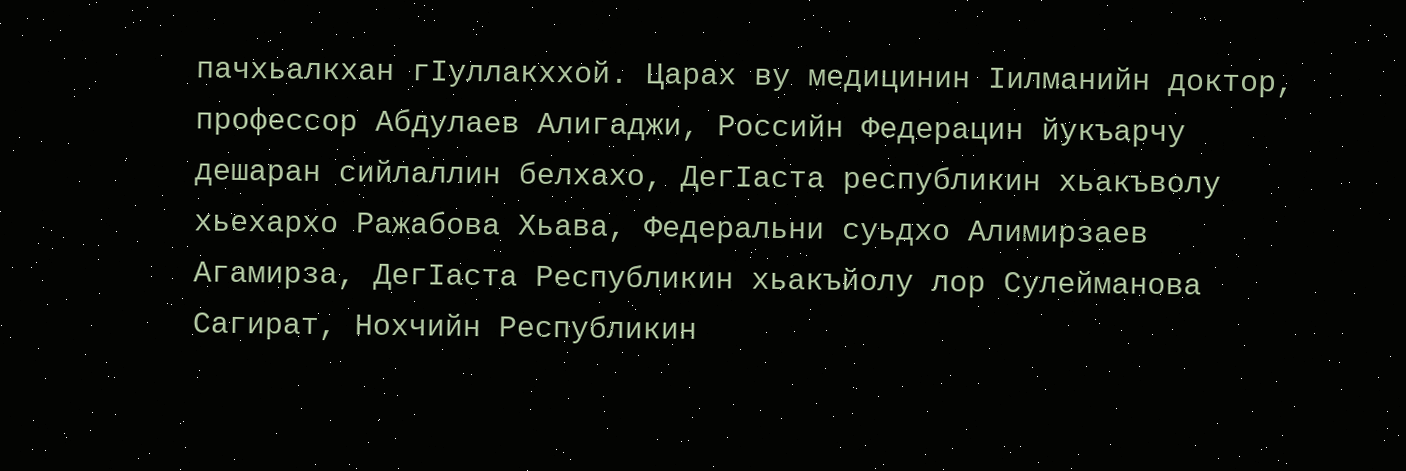пачхьалкхан гӀуллакххой. Царах ву медицинин Ӏилманийн доктор, профессор Абдулаев Алигаджи, Российн Федерацин йукъарчу дешаран сийлаллин белхахо, ДегӀаста республикин хьакъволу хьехархо Ражабова Хьава, Федеральни суьдхо Алимирзаев Агамирза, ДегӀаста Республикин хьакъйолу лор Сулейманова Сагират, Нохчийн Республикин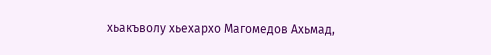хьакъволу хьехархо Магомедов Ахьмад,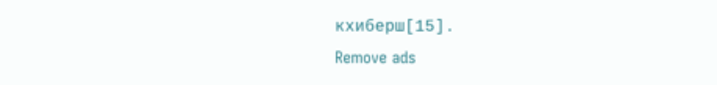кхиберш[15].
Remove ads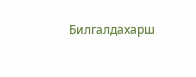Билгалдахарш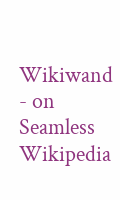Wikiwand - on
Seamless Wikipedia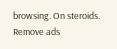browsing. On steroids.
Remove ads